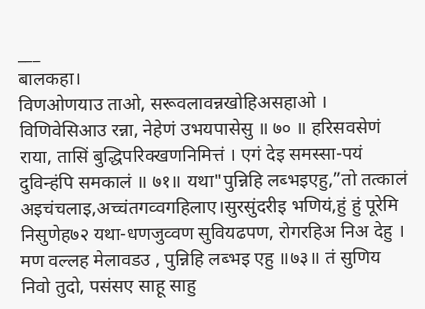___
बालकहा।
विणओणयाउ ताओ, सरूवलावन्नखोहिअसहाओ । विणिवेसिआउ रन्ना, नेहेणं उभयपासेसु ॥ ७० ॥ हरिसवसेणं राया, तासिं बुद्धिपरिक्खणनिमित्तं । एगं देइ समस्सा-पयं दुविन्हंपि समकालं ॥ ७१॥ यथा"पुन्निहि लब्भइएहु,”तो तत्कालं अइचंचलाइ,अच्चंतगव्वगहिलाए।सुरसुंदरीइ भणियं,हुं हुं पूरेमि निसुणेह७२ यथा-धणजुव्वण सुवियढपण, रोगरहिअ निअ देहु । मण वल्लह मेलावडउ , पुन्निहि लब्भइ एहु ॥७३॥ तं सुणिय निवो तुदो, पसंसए साहू साहु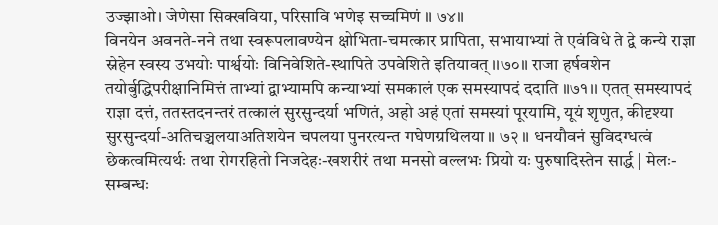उज्झाओ। जेणेसा सिक्खविया, परिसावि भणेइ सच्चमिणं ॥ ७४॥
विनयेन अवनते-नने तथा स्वरूपलावण्येन क्षोभिता-चमत्कार प्रापिता, सभायाभ्यां ते एवंविधे ते द्वे कन्ये राज्ञा स्नेहेन स्वस्य उभयोः पार्श्वयोः विनिवेशिते-स्थापिते उपवेशिते इतियावत् ।।७०॥ राजा हर्षवशेन तयोर्बुद्धिपरीक्षानिमित्तं ताभ्यां द्वाभ्यामपि कन्याभ्यां समकालं एक समस्यापदं ददाति ॥७१।। एतत् समस्यापदं राज्ञा दत्तं, ततस्तदनन्तरं तत्कालं सुरसुन्दर्या भणितं, अहो अहं एतां समस्यां पूरयामि, यूयं शृणुत, कीदृश्या सुरसुन्दर्या-अतिचञ्चलयाअतिशयेन चपलया पुनरत्यन्त गघेणग्रथिलया ॥ ७२ ॥ धनयौवनं सुविदग्धत्वं छेकत्वमित्यर्थः तथा रोगरहितो निजदेहः-खशरीरं तथा मनसो वल्लभः प्रियो यः पुरुषादिस्तेन सार्द्ध | मेलः-सम्बन्धः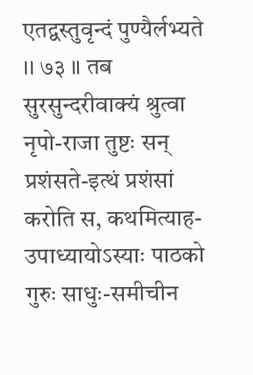एतद्वस्तुवृन्दं पुण्यैर्लभ्यते ।। ७३ ॥ तब सुरसुन्दरीवाक्यं श्रुत्वा नृपो-राजा तुष्टः सन् प्रशंसते-इत्थं प्रशंसां करोति स, कथमित्याह-उपाध्यायोऽस्याः पाठको गुरुः साधुः-समीचीन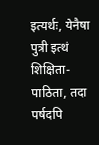इत्यर्थः, येनैषा पुत्री इत्थं शिक्षिता-पाठिता, तदा पर्षदपि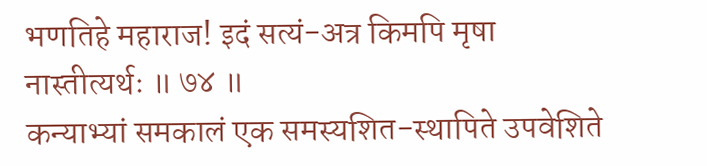भणतिहे महाराज! इदं सत्यं-अत्र किमपि मृषा नास्तीत्यर्थः ॥ ७४ ॥
कन्याभ्यां समकालं एक समस्यशित-स्थापिते उपवेशिते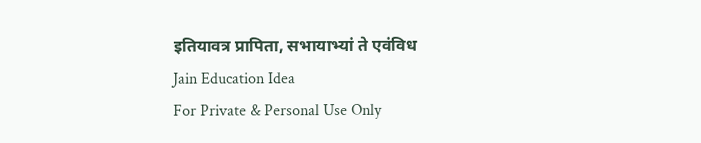इतियावत्र प्रापिता, सभायाभ्यां ते एवंविध
Jain Education Idea
For Private & Personal Use Only